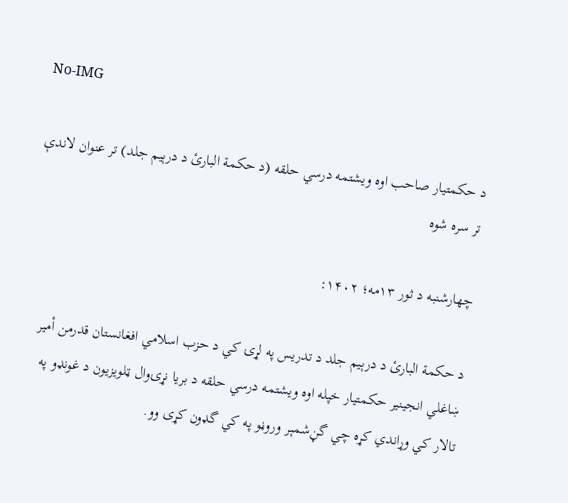No-IMG

د حکمتيار صاحب اوه ويشتمه درسي حلقه (د حکمة البارئ د درېيم جلد) تر عنوان لاندې تر سره شوه

چهارشنبه د ثور ۱۳مه؛ ۱۴۰۲:

د حکمة البارئ د درېيم جلد د تدريس په لړۍ کي د حزب اسلامي افغانستان قدرمن أمير ښاغلي انجينير حکمتيار خپله اوه ويشتمه درسي حلقه د بريا نړۍ‌وال ټلويزيون د غونډو په تالار کي وړاندي کړه چي گڼ‌شمېر وروڼو په کي گډون کړی وو.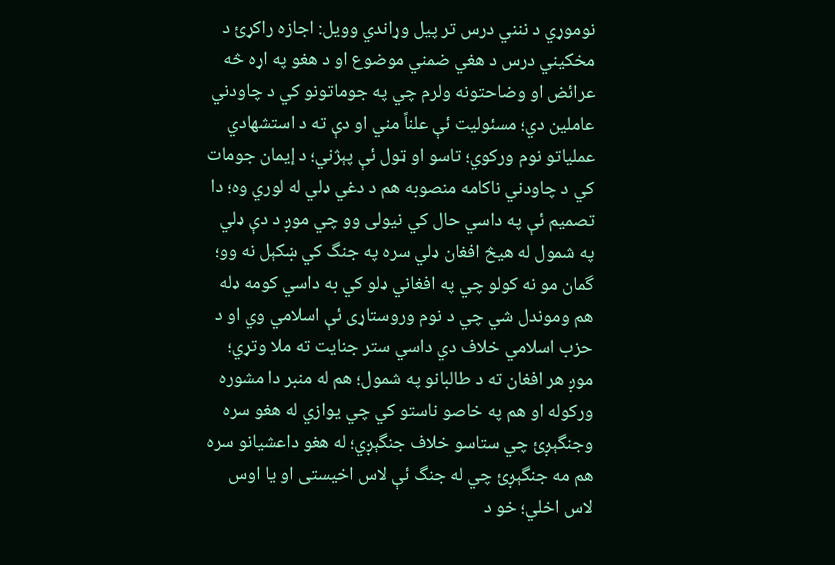نوموړي د ننني درس تر پيل وړاندي وويل: اجازه راكړئ د مخكيني درس د هغي ضمني موضوع او د هغو په اړه څه عرائض او وضاحتونه ولرم چي په جوماتونو كي د چاودني عاملين دي؛ مسئوليت ئې علناً مني او دې ته د استشهادي عملياتو نوم وركوي؛ تاسو او ټول ئې پېژني؛ د إيمان جومات كي د چاودني ناكامه منصوبه هم د دغي ډلي له لوري وه؛ دا تصميم ئې په داسي حال كي نيولى وو چي موږ د دې ډلي په شمول له هيڅ افغان ډلي سره په جنگ كي ښكېل نه وو؛ گمان مو نه كولو چي په افغاني ډلو كي به داسي كومه ډله هم وموندل شي چي د نوم وروستاړى ئې اسلامي وي او د حزب اسلامي خلاف دي داسي ستر جنايت ته ملا وتړي؛ موږ هر افغان ته د طالبانو په شمول؛ هم له منبر دا مشوره وركوله او هم په خاصو ناستو كي چي يوازي له هغو سره وجنگېږئ چي ستاسو خلاف جنگېږي؛ له هغو داعشيانو سره هم مه جنگېږئ چي له جنگ ئې لاس اخيستى او يا اوس لاس اخلي؛ خو د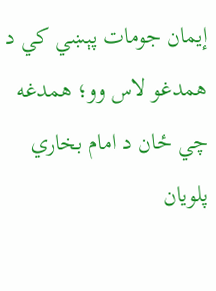إيمان جومات پېښي كي د همدغو لاس وو؛ همدغه چي ځان د امام بخاري پلويان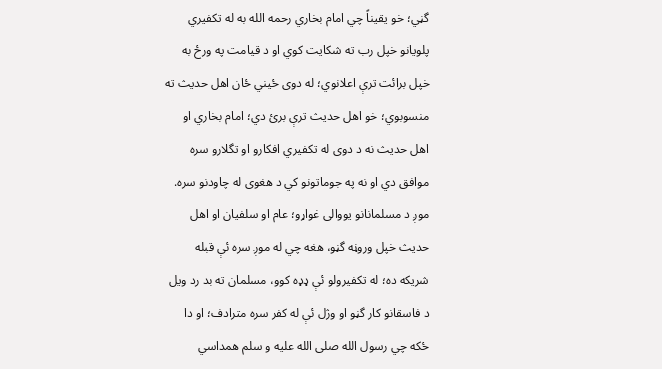گڼي؛ خو يقيناً چي امام بخاري رحمه الله به له تكفيري پلويانو خپل رب ته شكايت كوي او د قيامت په ورځ به خپل برائت ترې اعلانوي؛ له دوى ځيني ځان اهل حديث ته منسوبوي؛ خو اهل حديث ترې برئ دي؛ امام بخاري او اهل حديث نه د دوى له تكفيري افكارو او تگلارو سره موافق دي او نه په جوماتونو كي د هغوى له چاودنو سره. موږ د مسلمانانو يووالى غواړو؛ عام او سلفيان او اهل حديث خپل وروڼه گڼو، هغه چي له موږ سره ئې قبله شريكه ده؛ له تكفيرولو ئې ډډه كوو، مسلمان ته بد رد ويل د فاسقانو كار گڼو او وژل ئې له كفر سره مترادف؛ او دا ځكه چي رسول الله صلى الله عليه و سلم همداسي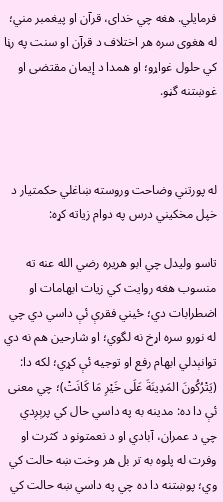فرمايلي. هغه چي خداى، قرآن او پيغمبر مني؛ له هغوى سره هر اختلاف د قرآن او سنت په رڼا كي حلول غواړو؛ او همدا د إيمان مقتضى او غوښتنه گڼو.



له پورتني وضاحت وروسته ښاغلي حکمتيار د خپل مخکيني درس په دوام زياته کړه:

تاسو وليدل چي ابو هريره رضي الله عنه ته منسوب هغه روايت كي زيات ابهامات او اضطرابات دي؛ ځيني فقرې ئې داسي دي چي له نورو سره اړخ نه لگوي؛ او شارحين هم نه دي توانېدلي ابهام رفع او توجيه ئې كړي؛ لكه دا: (يَتْرُكُونَ المَدِينَةَ عَلَى خَيْرِ مَا كَانَتْ)؛ چي معنى ئې دا ده: مدينه به په داسي حال كي پرېږدي چي د عمران، آبادي او د نعمتونو د كثرت او وفرت له پلوه به تر بل هر وخت ښه حالت كي وي؛ پوښتنه دا ده چي په داسي ښه حالت كي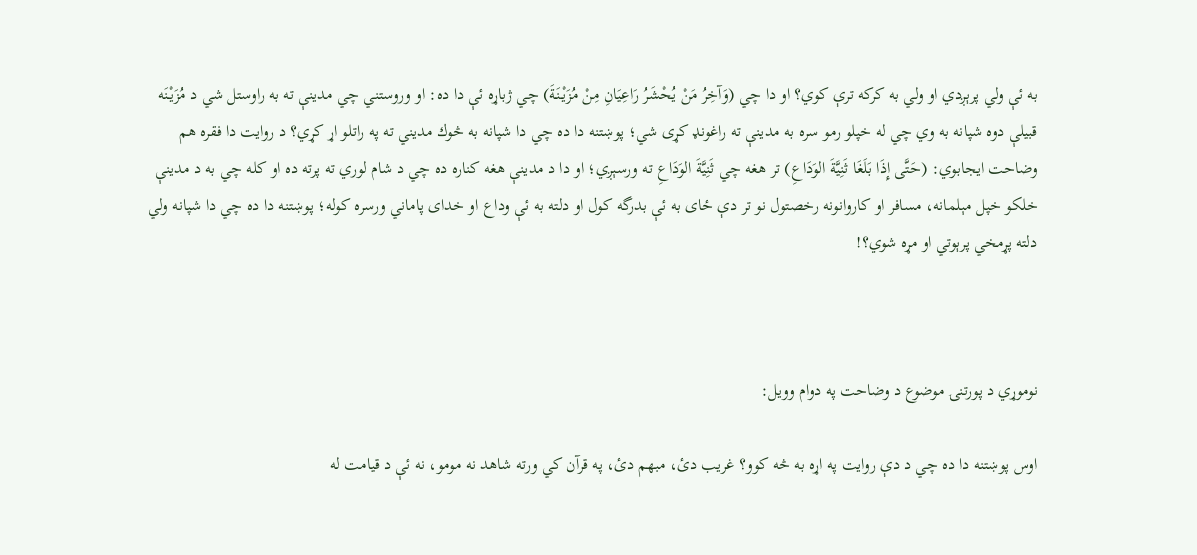به ئې ولي پرېږدي او ولي به كركه ترې كوي؟ او دا چي (وَآخِرُ مَنْ يُحْشَرُ رَاعِيَانِ مِنْ مُزَيْنَةَ) چي ژباړه ئې دا ده: او وروستني چي مدينې ته به راوستل شي د مُزَيْنَه قبيلې دوه شپانه به وي چي له خپلو رمو سره به مدينې ته راغونډ كړى شي؛ پوښتنه دا ده چي دا شپانه به څوك مديني ته په راتلو اړ كړي؟ د روايت دا فقره هم وضاحت ايجابوي: (حَتَّى إِذَا بَلَغَا ثَنِيَّةَ الوَدَاعِ) تر هغه چي ثَنِيَّةَ الوَدَاعِ ته ورسېږي؛ او دا د مدينې هغه كناره ده چي د شام لوري ته پرته ده او كله چي به د مدينې خلكو خپل مېلمانه، مسافر او كاروانونه رخصتول نو تر دې ځاى به ئې بدرگه كول او دلته به ئې وداع او خداى پاماني ورسره كوله؛ پوښتنه دا ده چي دا شپانه ولي دلته پړمخي پرېوتي او مړه شوي؟!



نوموړي د پورتنۍ موضوع د وضاحت په دوام وويل:

اوس پوښتنه دا ده چي د دې روايت په اړه به څه كوو؟ غريب دئ، مبهم دئ، په قرآن كي ورته شاهد نه مومو، نه ئې د قيامت له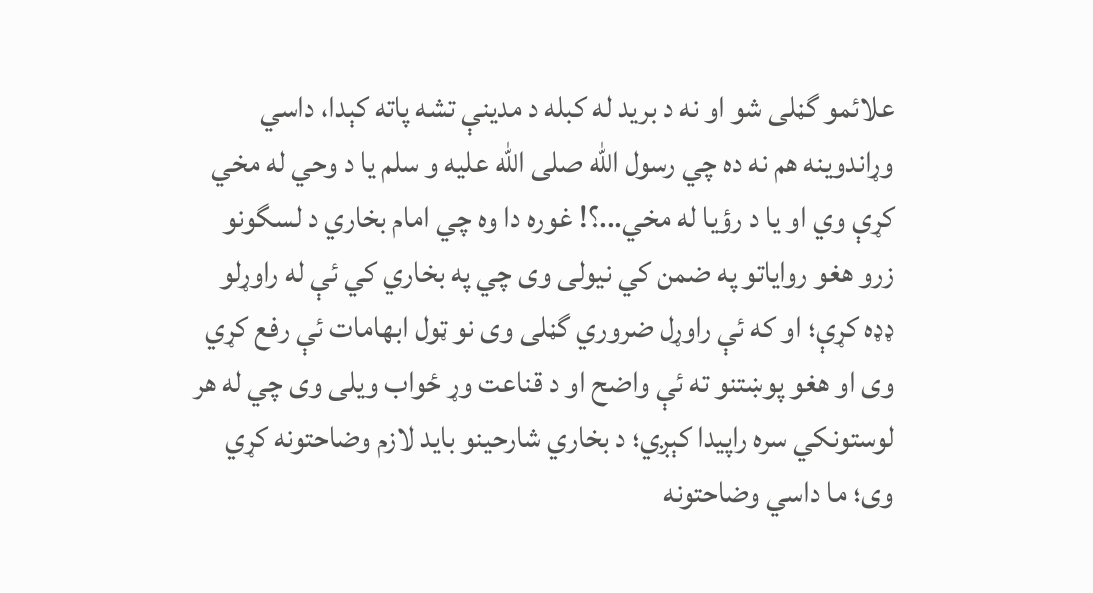علائمو گڼلى شو او نه د بريد له كبله د مدينې تشه پاته كېدا، داسي وړاندوينه هم نه ده چي رسول الله صلى الله عليه و سلم يا د وحي له مخي كړې وي او يا د رؤيا له مخي...؟! غوره دا وه چي امام بخاري د لسگونو زرو هغو رواياتو په ضمن كي نيولى وى چي په بخاري كي ئې له راوړلو ډډه كړې؛ او كه ئې راوړل ضروري گڼلى وى نو ټول ابهامات ئې رفع كړي وى او هغو پوښتنو ته ئې واضح او د قناعت وړ ځواب ويلى وى چي له هر لوستونكي سره راپيدا كېږي؛ د بخاري شارحينو بايد لازم وضاحتونه كړي وى؛ ما داسي وضاحتونه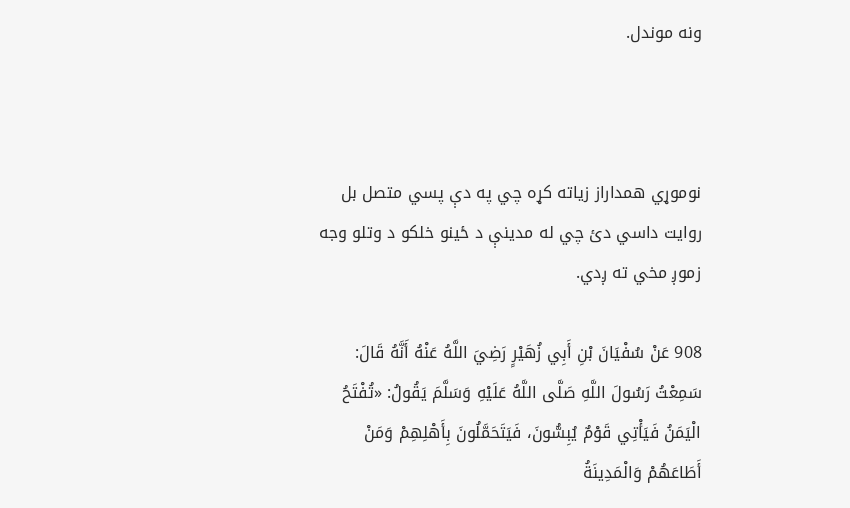ونه موندل.



نوموړي همداراز زياته کړه چي په دې پسي متصل بل روايت داسي دئ چي له مدينې د ځينو خلكو د وتلو وجه زموږ مخي ته ږدي.

908 عَنْ سُفْيَانَ بْنِ أَبِي زُهَيْرٍ رَضِيَ اللَّهُ عَنْهُ أَنَّهُ قَالَ: سَمِعْتُ رَسُولَ اللَّهِ صَلَّى اللَّهُ عَلَيْهِ وَسَلَّمَ يَقُولُ: «تُفْتَحُ الْيَمَنُ فَيَأْتِي قَوْمٌ يُبِسُّونَ، فَيَتَحَمَّلُونَ بِأَهْلِهِمْ وَمَنْ أَطَاعَهُمْ وَالْمَدِينَةُ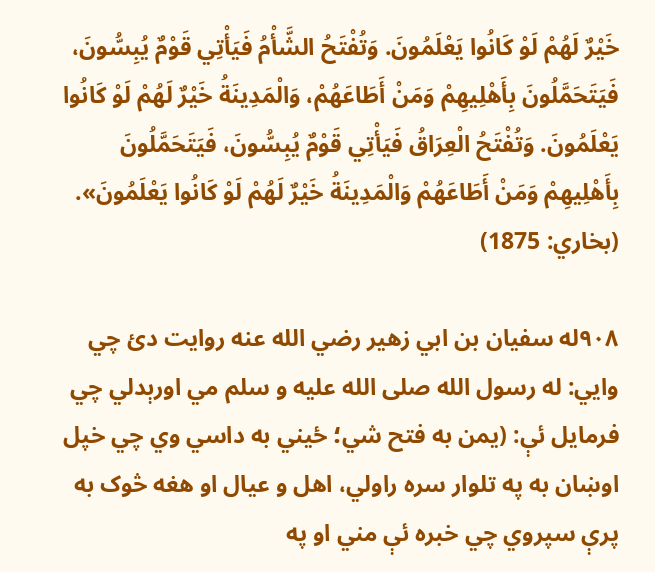خَيْرٌ لَهُمْ لَوْ كَانُوا يَعْلَمُونَ. وَتُفْتَحُ الشَّأْمُ فَيَأْتِي قَوْمٌ يُبِسُّونَ، فَيَتَحَمَّلُونَ بِأَهْلِيهِمْ وَمَنْ أَطَاعَهُمْ، وَالْمَدِينَةُ خَيْرٌ لَهُمْ لَوْ كَانُوا يَعْلَمُونَ. وَتُفْتَحُ الْعِرَاقُ فَيَأْتِي قَوْمٌ يُبِسُّونَ، فَيَتَحَمَّلُونَ بِأَهْلِيهِمْ وَمَنْ أَطَاعَهُمْ وَالْمَدِينَةُ خَيْرٌ لَهُمْ لَوْ كَانُوا يَعْلَمُونَ». (بخاري: 1875)

٩٠٨له سفيان بن ابي زهير رضي الله عنه روايت دئ چي وايي: له رسول الله صلى الله عليه و سلم مي اورېدلي چي فرمايل ئې: (يمن به فتح شي؛ ځيني به داسي وي چي خپل اوښان به په تلوار سره راولي، اهل و عيال او هغه څوک به پرې سپروي چي خبره ئې مني او په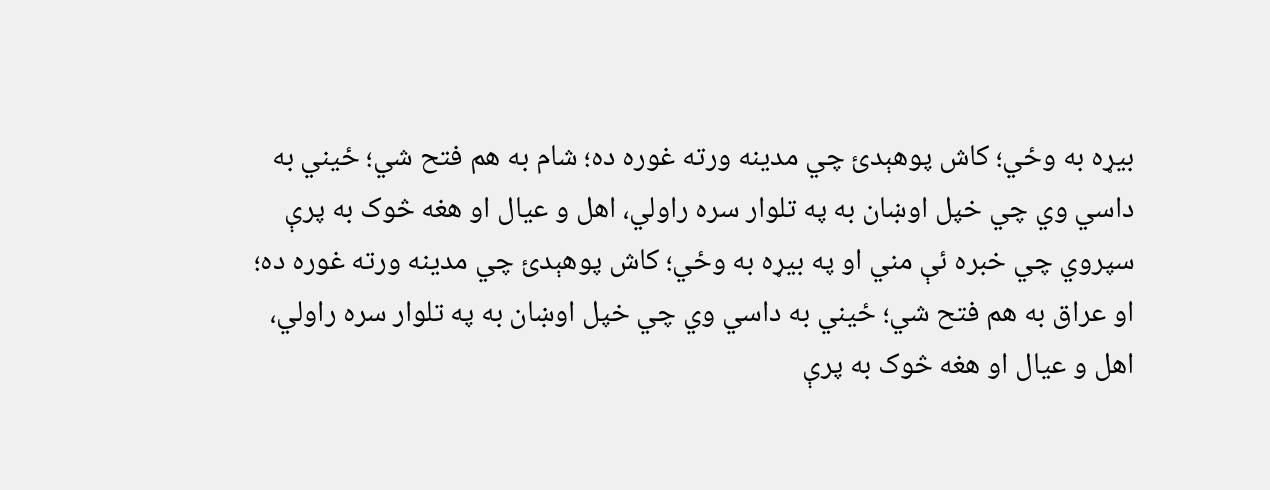بيړه به وځي؛ کاش پوهېدئ چي مدينه ورته غوره ده؛ شام به هم فتح شي؛ ځيني به داسي وي چي خپل اوښان به په تلوار سره راولي، اهل و عيال او هغه څوک به پرې سپروي چي خبره ئې مني او په بيړه به وځي؛ کاش پوهېدئ چي مدينه ورته غوره ده؛ او عراق به هم فتح شي؛ ځيني به داسي وي چي خپل اوښان به په تلوار سره راولي، اهل و عيال او هغه څوک به پرې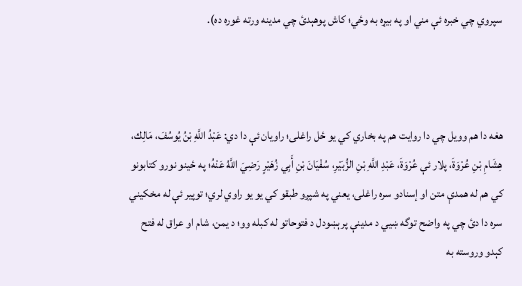سپروي چي خبره ئې مني او په بيړه به وځي؛ کاش پوهېدئ چي مدينه ورته غوره ده).



هغه دا هم وویل چي دا روايت هم په بخاري كي يو ځل راغلى؛ راويان ئې دا دي: عَبْدُ اللَّهِ بْنُ يُوسُفَ، مَالِك، هِشَامِ بْنِ عُرْوَةَ، پلار ئې عُرْوَةَ، عَبْدِ اللَّهِ بْنِ الزُّبَيْرِ، سُفْيَانَ بْنِ أَبِي زُهَيْرٍ رَضِيَ اللَّهُ عَنْهُ؛ په ځينو نورو كتابونو كي هم له همدې متن او إسنادو سره راغلى، يعني په شپږو طبقو كي يو يو راوي لري؛ توپير ئې له مخكيني سره دا دئ چي په واضح توگه ښيي د مدينې پرېښودل د فتوحاتو له كبله وو؛ د يمن، شام او عراق له فتح كېدو وروسته به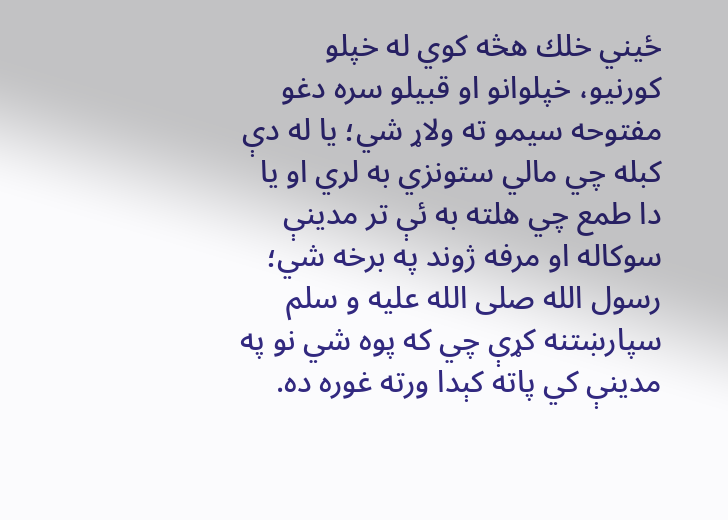ځيني خلك هڅه كوي له خپلو كورنيو، خپلوانو او قبيلو سره دغو مفتوحه سيمو ته ولاړ شي؛ يا له دې كبله چي مالي ستونزي به لري او يا دا طمع چي هلته به ئې تر مدينې سوكاله او مرفه ژوند په برخه شي؛ رسول الله صلى الله عليه و سلم سپارښتنه كړې چي كه پوه شي نو په مدينې كي پاته كېدا ورته غوره ده.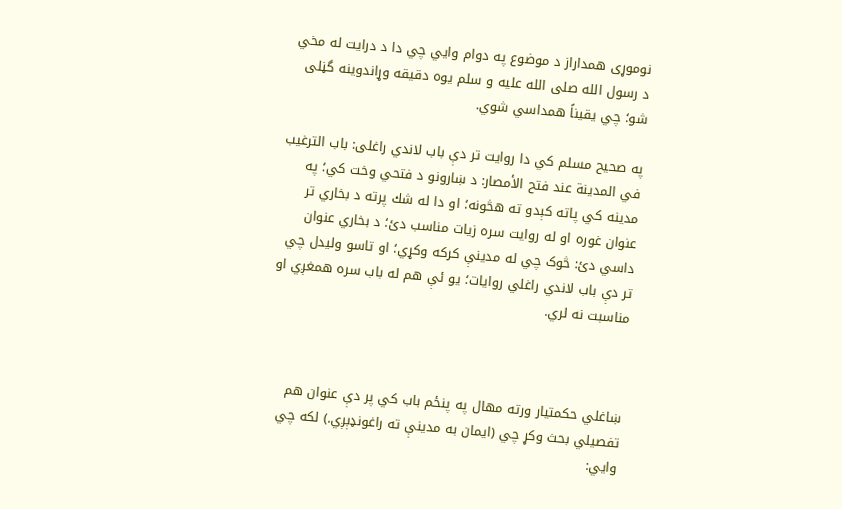نوموړی همداراز د موضوع په دوام وايي چي دا د درايت له مخي د رسول الله صلى الله عليه و سلم يوه دقيقه وړاندوينه گڼلى شو؛ چي يقيناً همداسي شوي.

په صحيح مسلم كي دا روايت تر دې باب لاندي راغلى: باب الترغيب في المدينة عند فتح الأمصار: د ښارونو د فتحي وخت كي؛ په مدينه كي پاته كېدو ته هڅونه؛ او دا له شك پرته د بخاري تر عنوان غوره او له روايت سره زيات مناسب دئ؛ د بخاري عنوان داسي دئ: څوک چي له مدينې کرکه وکړي؛ او تاسو وليدل چي تر دې باب لاندي راغلي روايات؛ يو ئې هم له باب سره همغږي او مناسبت نه لري.



ښاغلي حکمتيار ورته مهال په پنځم باب کي پر دې عنوان هم تفصيلي بحث وکړ چي (ايمان به مدينې ته راغونډېږي.) لکه چي وايي: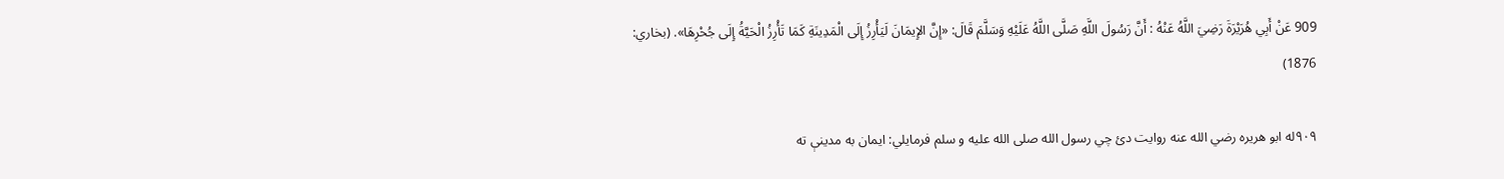909 عَنْ أَبِي هُرَيْرَةَ رَضِيَ اللَّهُ عَنْهُ : أَنَّ رَسُولَ اللَّهِ صَلَّى اللَّهُ عَلَيْهِ وَسَلَّمَ قَالَ: «إِنَّ الإِيمَانَ لَيَأْرِزُ إِلَى الْمَدِينَةِ كَمَا تَأْرِزُ الْحَيَّةُ إِلَى جُحْرِهَا». (بخاري: 1876)

٩٠٩له ابو هريره رضي الله عنه روايت دئ چي رسول الله صلى الله عليه و سلم فرمايلي: ايمان به مدينې ته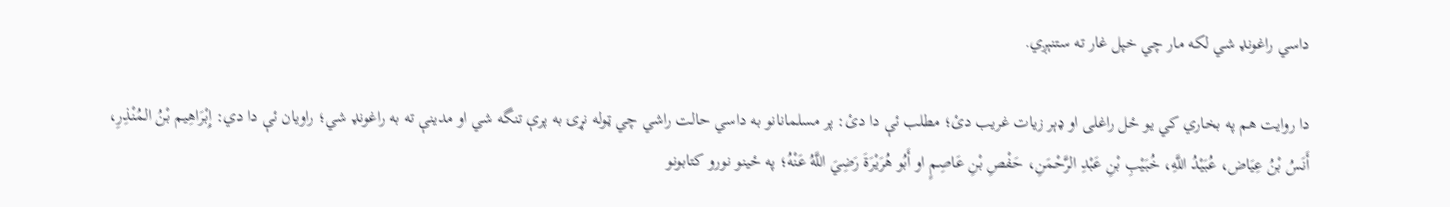داسي راغونډ شي لکه مار چي خپل غار ته ستنېږي.

دا روايت هم په بخاري كي يو ځل راغلى او ډېر زيات غريب دئ؛ مطلب ئې دا دئ: پر مسلمانانو به داسي حالت راشي چي ټوله نړۍ به پرې تنگه شي او مدينې ته به راغونډ شي؛ راويان ئې دا دي: إِبْرَاهِيم بْنُ المُنْذِرِ، أَنَسُ بْنُ عِيَاض، عُبَيْدُ اللَّهِ، خُبَيْبِ بْنِ عَبْدِ الرَّحْمَنِ، حَفْصِ بْنِ عَاصِمٍ او أَبُو هُرَيْرَةَ رَضِيَ اللَّهُ عَنْهُ؛ په ځينو نورو كتابونو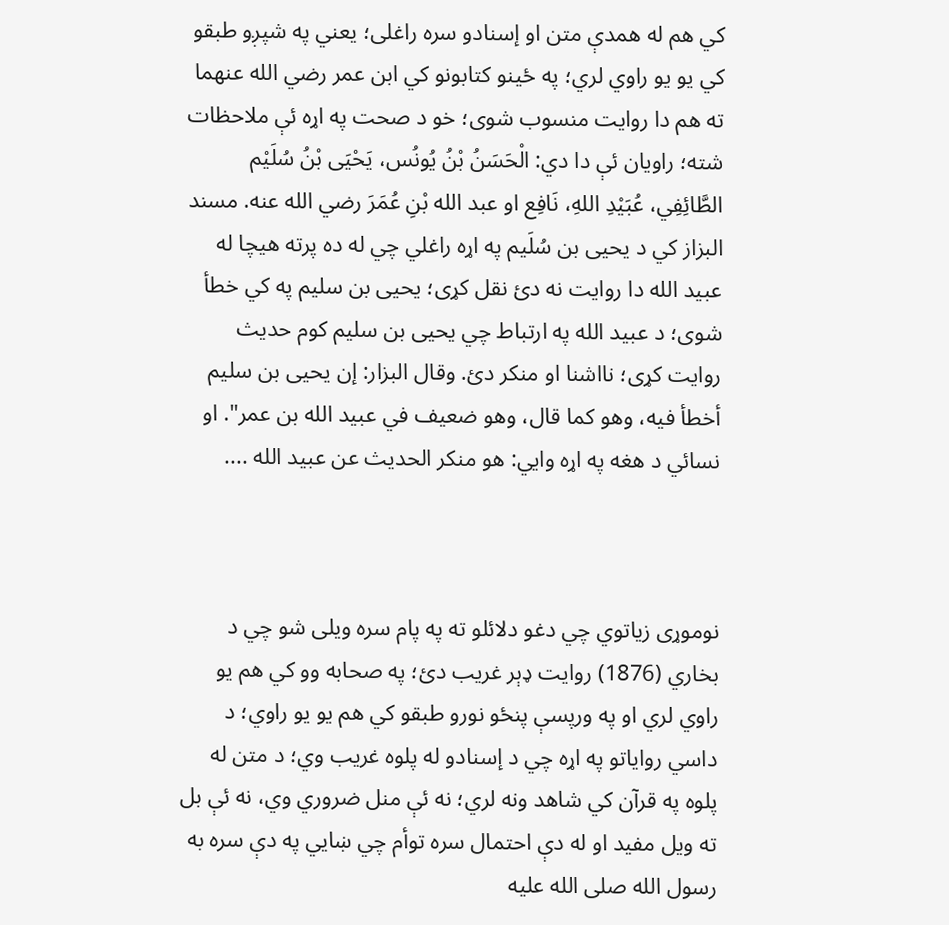كي هم له همدې متن او إسنادو سره راغلى؛ يعني په شپږو طبقو كي يو يو راوي لري؛ په ځينو كتابونو كي ابن عمر رضي الله عنهما ته هم دا روايت منسوب شوى؛ خو د صحت په اړه ئې ملاحظات شته؛ راويان ئې دا دي: الْحَسَنُ بْنُ يُونُس، يَحْيَى بْنُ سُلَيْم الطَّائِفِي، عُبَيْدِ اللهِ، نَافِع او عبد الله بْنِ عُمَرَ رضي الله عنه. مسند البزاز كي د يحيى بن سُلَيم په اړه راغلي چي له ده پرته هيچا له عبيد الله دا روايت نه دئ نقل كړى؛ يحيى بن سليم په كي خطأ شوى؛ د عبيد الله په ارتباط چي يحيى بن سليم كوم حديث روايت كړى؛ نااشنا او منكر دئ. وقال البزار: إن يحيى بن سليم أخطأ فيه، وهو كما قال، وهو ضعيف في عبيد الله بن عمر". او نسائي د هغه په اړه وايي: هو منكر الحديث عن عبيد الله ....



نوموړی زياتوي چي دغو دلائلو ته په پام سره ويلى شو چي د بخاري (1876) روايت ډېر غريب دئ؛ په صحابه وو كي هم يو راوي لري او په ورپسې پنځو نورو طبقو كي هم يو يو راوي؛ د داسي رواياتو په اړه چي د إسنادو له پلوه غريب وي؛ د متن له پلوه په قرآن كي شاهد ونه لري؛ نه ئې منل ضروري وي، نه ئې بل ته ويل مفيد او له دې احتمال سره توأم چي ښايي په دې سره به رسول الله صلى الله عليه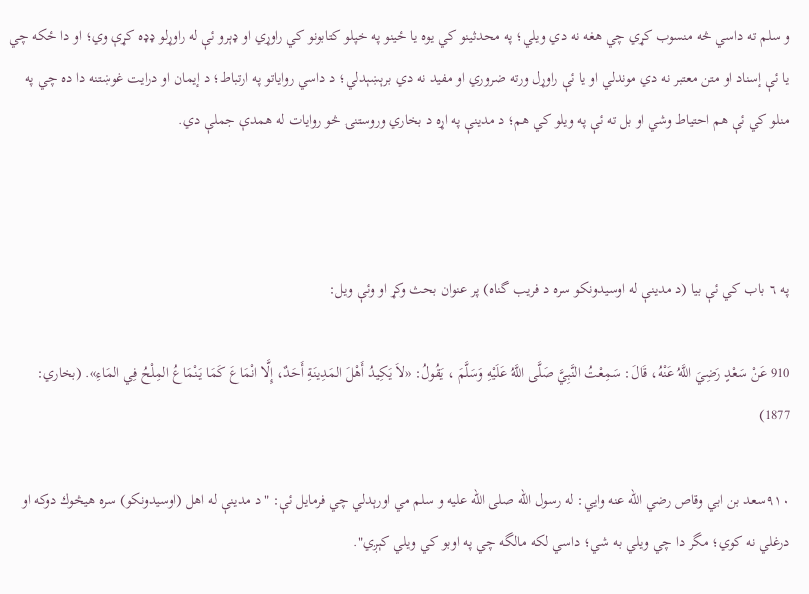و سلم ته داسي څه منسوب كړي چي هغه نه دي ويلي؛ په محدثينو كي يوه يا ځينو په خپلو كتابونو كي راوړي او ډېرو ئې له راوړلو ډډه كړې وي؛ او دا ځكه چي يا ئې إسناد او متن معتبر نه دي موندلي او يا ئې راوړل ورته ضروري او مفيد نه دي برېښېدلي؛ د داسي رواياتو په ارتباط؛ د إيمان او درايت غوښتنه دا ده چي په منلو كي ئې هم احتياط وشي او بل ته ئې په ويلو كي هم؛ د مدينې په اړه د بخاري وروستنۍ څو روايات له همدې جملې دي.



په ٦ باب کي ئې بيا (د مدينې له اوسيدونکو سره د فريب گناه) پر عنوان بحث وکړ او وئې ويل:

910 عَنْ سَعْدٍ رَضِيَ اللَّهُ عَنْهُ، قَالَ: سَمِعْتُ النَّبِيَّ صَلَّى اللَّهُ عَلَيْهِ وَسَلَّمَ ، يَقُولُ: «لاَ يَكِيدُ أَهْلَ المَدِينَةِ أَحَدٌ، إِلَّا انْمَاعَ كَمَا يَنْمَاعُ المِلْحُ فِي المَاءِ». (بخاري: 1877)

٩١٠سعد بن ابي وقاص رضي الله عنه وايي: له رسول الله صلى الله عليه و سلم مي اورېدلي چي فرمايل ئې: "د مدينې له اهل (اوسيدونکو) سره هيڅوك دوكه او درغلي نه کوي؛ مگر دا چي ويلي به شي؛ داسي لکه مالگه چي په اوبو کي ويلي کېږي".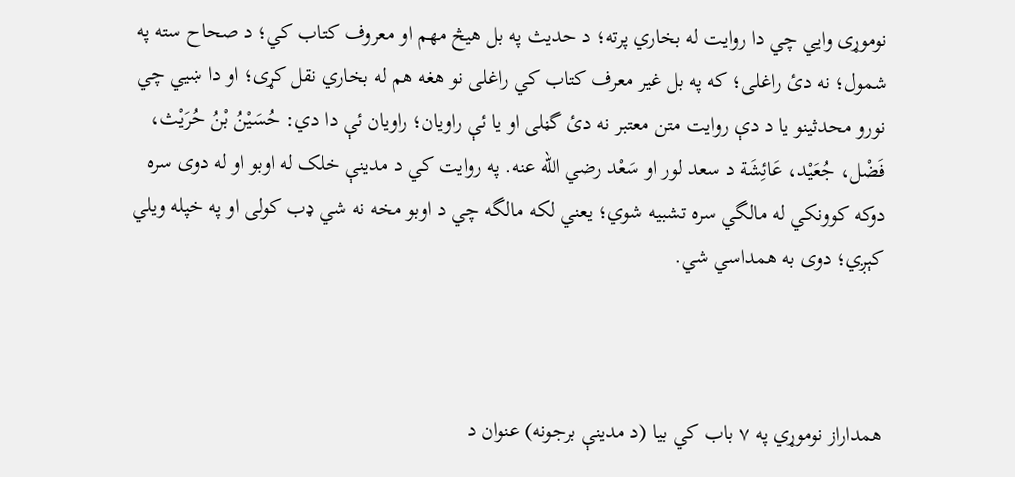نوموړی وايي چي دا روايت له بخاري پرته؛ د حديث په بل هيڅ مهم او معروف كتاب كي؛ د صحاح سته په شمول؛ نه دئ راغلى؛ كه په بل غير معرف كتاب كي راغلى نو هغه هم له بخاري نقل كړى؛ او دا ښيي چي نورو محدثينو يا د دې روايت متن معتبر نه دئ گڼلى او يا ئې راويان؛ راويان ئې دا دي: حُسَيْنُ بْنُ حُرَيْث، فَضْل، جُعَيْد، عَائِشَة د سعد لور او سَعْد رضي الله عنه. په روايت كي د مدينې خلک له اوبو او له دوى سره دوکه کوونکي له مالگي سره تشبيه شوي؛ يعني لكه مالگه چي د اوبو مخه نه شي ډب کولی او په خپله ويلي کېږي؛ دوى به همداسي شي.



همداراز نوموړي په ٧ باب کي بيا (د مدينې برجونه) عنوان د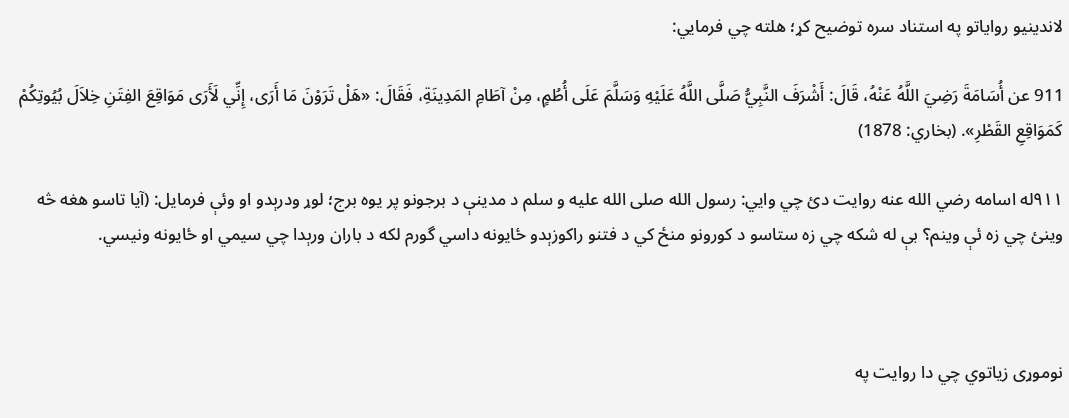لاندينيو روایاتو په استناد سره توضیح کړ؛ هلته چي فرمايي:

911 عن أُسَامَةَ رَضِيَ اللَّهُ عَنْهُ، قَالَ: أَشْرَفَ النَّبِيُّ صَلَّى اللَّهُ عَلَيْهِ وَسَلَّمَ عَلَى أُطُمٍ، مِنْ آطَامِ المَدِينَةِ، فَقَالَ: «هَلْ تَرَوْنَ مَا أَرَى، إِنِّي لَأَرَى مَوَاقِعَ الفِتَنِ خِلاَلَ بُيُوتِكُمْ كَمَوَاقِعِ القَطْرِ». (بخاري: 1878)

٩١١له اسامه رضي الله عنه روايت دئ چي وايي: رسول الله صلى الله عليه و سلم د مدينې د برجونو پر يوه برج؛ لوړ ودرېدو او وئې فرمايل: (آيا تاسو هغه څه وينئ چي زه ئې وينم؟ بې له شکه چي زه ستاسو د کورونو منځ کي د فتنو راکوزېدو ځايونه داسي گورم لكه د باران ورېدا چي سيمي او ځايونه ونيسي.



نوموړی زياتوي چي دا روايت په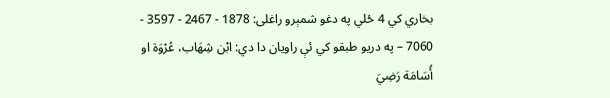بخاري كي 4 ځلي په دغو شمېرو راغلى: 1878 - 2467 - 3597 - 7060 – په دريو طبقو كي ئې راويان دا دي: ابْن شِهَاب، عُرْوَة او أُسَامَة رَضِيَ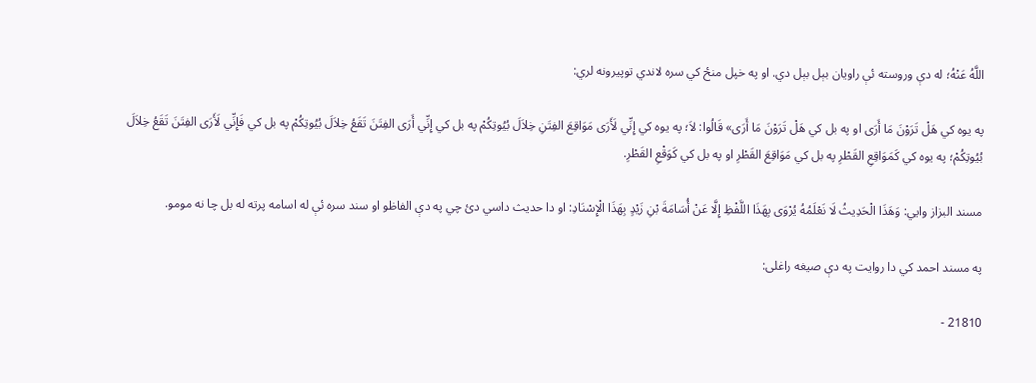اللَّهُ عَنْهُ؛ له دې وروسته ئې راويان بېل بېل دي. او په خپل منځ کي سره لاندي توپيرونه لري:

په يوه كي هَلْ تَرَوْنَ مَا أَرَى او په بل كي هَلْ تَرَوْنَ مَا أَرَى» قَالُوا: لاَ؛ په يوه كي إِنِّي لَأَرَى مَوَاقِعَ الفِتَنِ خِلاَلَ بُيُوتِكُمْ په بل كي إِنِّي أَرَى الفِتَنَ تَقَعُ خِلاَلَ بُيُوتِكُمْ په بل كي فَإِنِّي لَأَرَى الفِتَنَ تَقَعُ خِلاَلَ بُيُوتِكُمْ؛ په يوه كي كَمَوَاقِعِ القَطْرِ په بل كي مَوَاقِعَ القَطْرِ او په بل كي كَوَقْعِ القَطْرِ.

مسند البزاز وايي: وَهَذَا الْحَدِيثُ لَا نَعْلَمُهُ يُرْوَى بِهَذَا اللَّفْظِ إِلَّا عَنْ أُسَامَةَ بْنِ زَيْدٍ بِهَذَا الْإِسْنَادِ: او دا حديث داسي دئ چي په دې الفاظو او سند سره ئې له اسامه پرته له بل چا نه مومو.

په مسند احمد كي دا روايت په دې صيغه راغلى:

21810 -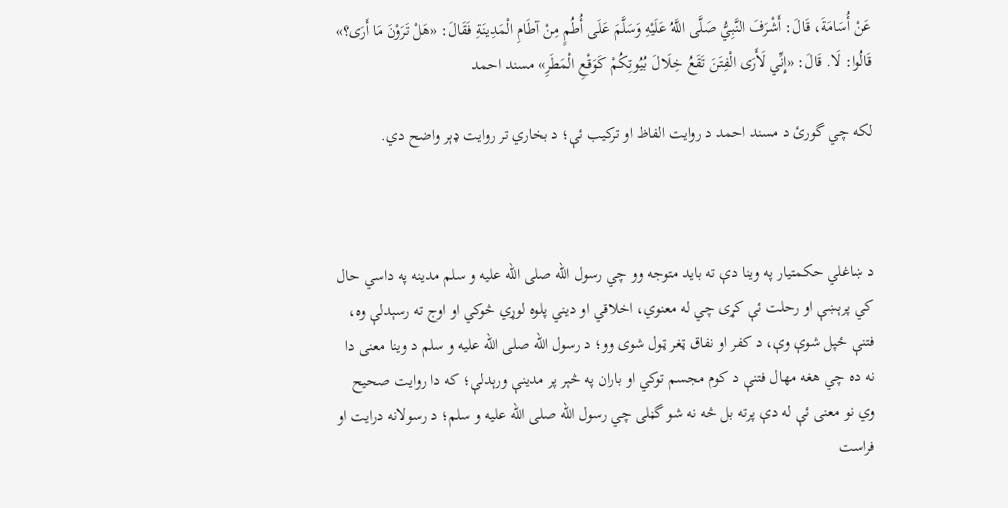عَنْ أُسَامَةَ، قَالَ: أَشْرَفَ النَّبِيُّ صَلَّى اللَّهُ عَلَيْهِ وَسَلَّمَ عَلَى أُطُمٍ مِنْ آطَامِ الْمَدِينَةِ فَقَالَ: «هَلْ تَرَوْنَ مَا أَرَى؟» قَالُوا: لَا. قَالَ: «إِنِّي لَأَرَى الْفِتَنَ تَقَعُ خِلَالَ بُيُوتِكُمْ كَوَقْعِ الْمَطَرِ» مسند احمد

لكه چي گورئ د مسند احمد د روايت الفاظ او تركيب ئې؛ د بخاري تر روايت ډېر واضح دي.



د ښاغلي حکمتيار په وينا دې ته بايد متوجه وو چي رسول الله صلى الله عليه و سلم مدينه په داسي حال كي پرېښې او رحلت ئې كړى چي له معنوي، اخلاقي او ديني پلوه لوړي څوكي او اوج ته رسېدلې وه، فتنې ځپل شوې وې، د كفر او نفاق ټغر ټول شوى وو؛ د رسول الله صلى الله عليه و سلم د وينا معنى دا نه ده چي هغه مهال فتنې د كوم مجسم توكي او باران په څېر پر مدينې ورېدلې؛ كه دا روايت صحيح وي نو معنى ئې له دې پرته بل څه نه شو گڼلى چي رسول الله صلى الله عليه و سلم؛ د رسولانه درايت او فراست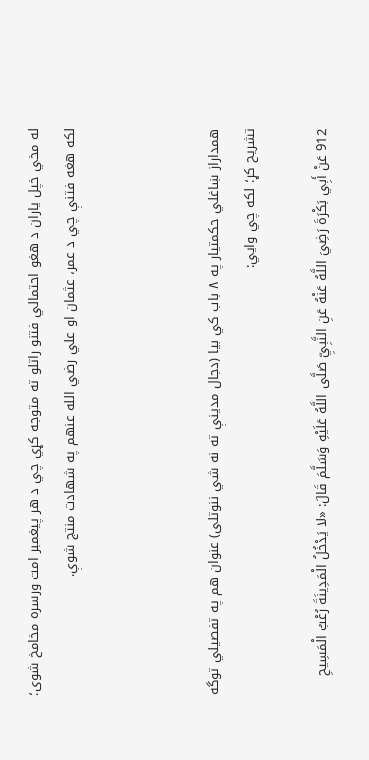له مخي خپل ياران د هغو احتمالي فتنو راتلو ته متوجه كړي چي د هر پيغمبر امت ورسره مخامخ شوى؛ لكه هغه فتنې چي د عمر، عثمان او علي رضي الله عنهم په شهادت منتج شوې.



همداراز ښاغلي حکمتيار په ٨ باب کي بيا (دجال مدينې ته نه شي ننوتلى) عنوان هم په تفصيلي توگه تشريح کړ؛ لکه چي وايي:

912 عَنْ أَبِي بَكْرَةَ رَضِيَ اللَّهُ عَنْهُ عَنِ النَّبِيِّ صَلَّى اللَّهُ عَلَيْهِ وَسَلَّمَ قَالَ: «لا يَدْخُلُ الْمَدِينَةَ رُعْبُ الْمَسِيحِ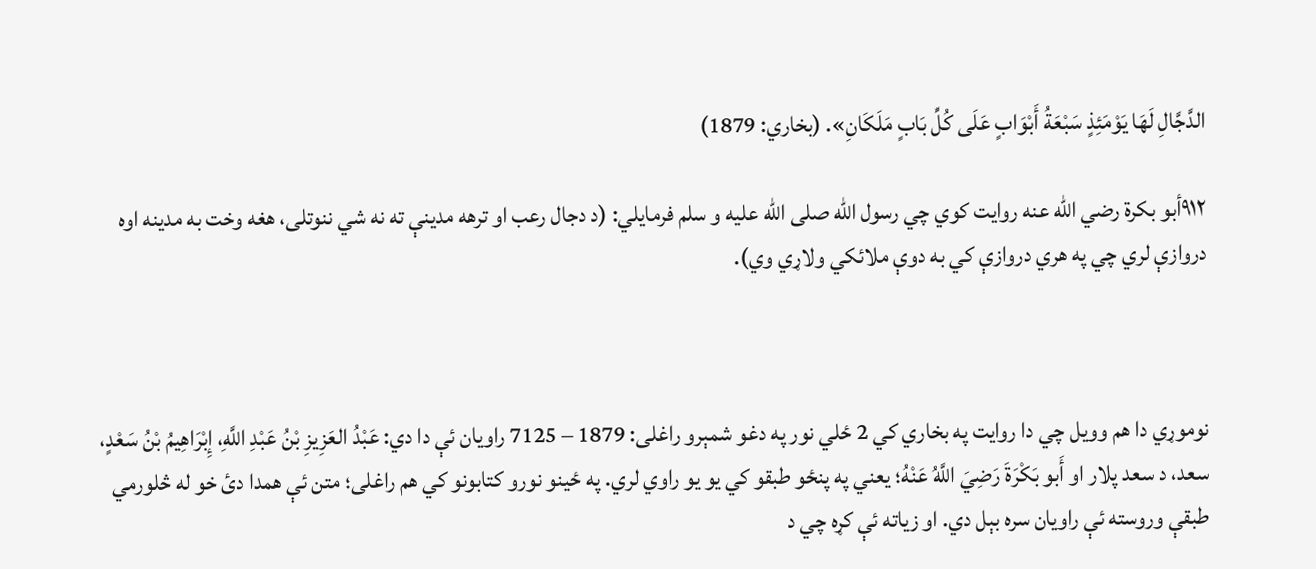الدَّجَّالِ لَهَا يَوْمَئِذٍ سَبْعَةُ أَبْوَابٍ عَلَى كُلِّ بَابٍ مَلَكَانِ». (بخاري: 1879)

٩١٢أبو بکرة رضي الله عنه روايت كوي چي رسول الله صلى الله عليه و سلم فرمايلي: (د دجال رعب او ترهه مدينې ته نه شي ننوتلى، هغه وخت به مدينه اوه دروازې لري چي په هري دروازې كي به دوې ملائکي ولاړي وي).



نوموړي دا هم وويل چي دا روايت په بخاري كي 2 ځلي نور په دغو شمېرو راغلى: 1879 – 7125 راويان ئې دا دي: عَبْدُ العَزِيزِ بْنُ عَبْدِ اللَّهِ، إِبْرَاهِيمُ بْنُ سَعْدٍ، سعد، د سعد پلار او أَبو بَكْرَةَ رَضِيَ اللَّهُ عَنْهُ؛ يعني په پنځو طبقو كي يو يو راوي لري. په ځينو نورو كتابونو كي هم راغلى؛ متن ئې همدا دئ خو له څلورمي طبقې وروسته ئې راويان سره بېل دي. او زياته ئې کړه چي د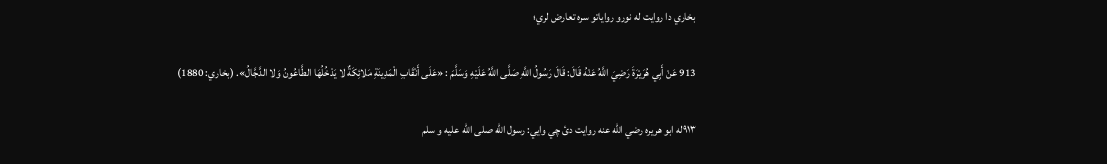بخاري دا روايت له نورو رواياتو سره تعارض لري؛

913 عَنْ أَبِي هُرَيْرَةَ رَضِيَ اللَّهُ عَنْهُ قَالَ: قَالَ رَسُولُ اللَّهِ صَلَّى اللَّهُ عَلَيْهِ وَسَلَّمَ : «عَلَى أَنْقَابِ الْمَدِينَةِ مَلائِكَةٌ لا يَدْخُلُهَا الطَّاعُونُ وَلا الدَّجَّالُ». (بخاري: 1880)

٩١٣له ابو هريره رضي الله عنه روايت دئ چي وايي: رسول الله صلى الله عليه و سلم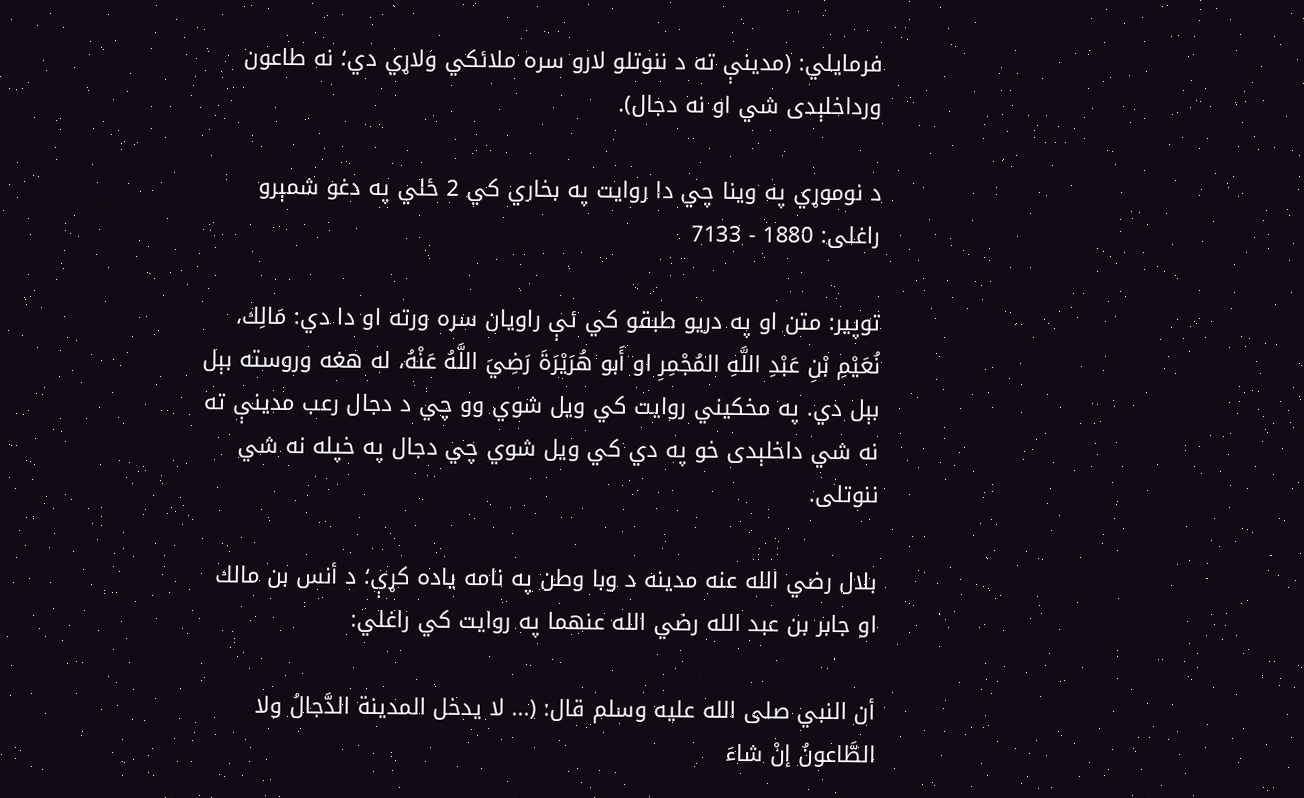فرمايلي: (مدينې ته د ننوتلو لارو سره ملائکي ولاړي دي؛ نه طاعون ورداخلېدى شي او نه دجال).

د نوموړي په وينا چي دا روايت په بخاري كي 2 ځلي په دغو شمېرو راغلى: 1880 - 7133

توپير: متن او په دريو طبقو كي ئې راويان سره ورته او دا دي: مَالِك، نُعَيْمِ بْنِ عَبْدِ اللَّهِ المُجْمِرِ او أَبو هُرَيْرَةَ رَضِيَ اللَّهُ عَنْهُ، له هغه وروسته بېل بېل دي. په مخكيني روايت كي ويل شوي وو چي د دجال رعب مدينې ته نه شي داخلېدى خو په دي كي ويل شوي چي دجال په خپله نه شي ننوتلى.

بلال رضي الله عنه مدينه د وبا وطن په نامه ياده كړې؛ د أنس بن مالك او جابر بن عبد الله رضي الله عنهما په روايت كي راغلي:

أن النبي صلى الله عليه وسلم قال: (... لا يدخل المدينة الدَّجالُ ولا الطَّاعونُ إنْ شاءَ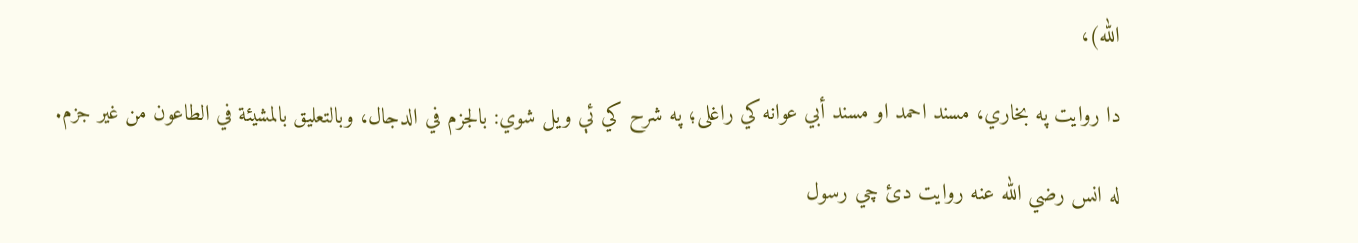الله)،

دا روايت په بخاري، مسند احمد او مسند أبي عوانه كي راغلى؛ په شرح كي ئې ويل شوي: بالجزم في الدجال، وبالتعليق بالمشيئة في الطاعون من غير جزم.

له انس رضي الله عنه روايت دئ چي رسول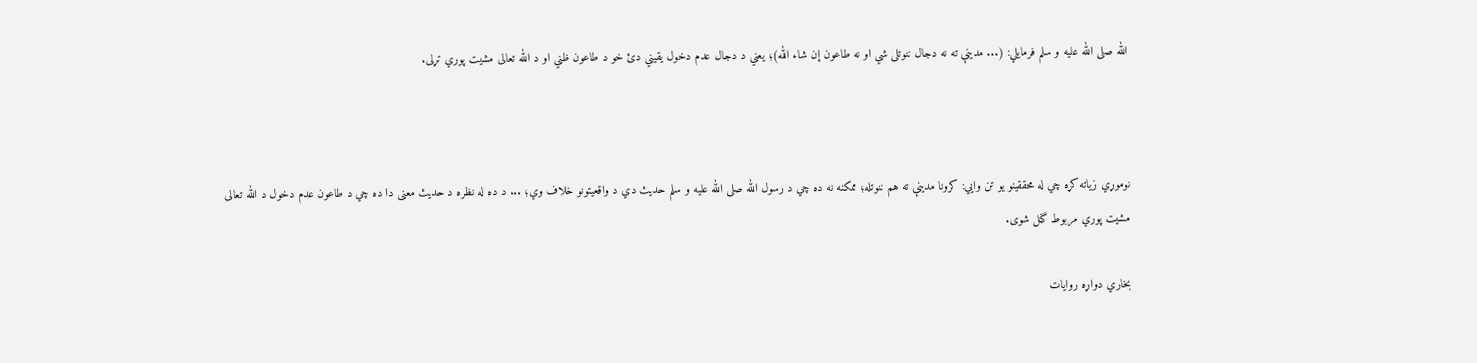الله صلى الله عليه و سلم فرمايلي: (... مدينې ته نه دجال ننوتلى شي او نه طاعون إن شاء الله)؛ يعني د دجال عدم دخول يقيني دئ خو د طاعون ظني او د الله تعالى مشيت پوري تړلى.



نوموړي زياته کړه چي له محققينو يو تن وايي: كرونا مدينې ته هم ننوتله؛ ممكنه نه ده چي د رسول الله صلى الله عليه و سلم حديث دي د واقعيتونو خلاف وي؛ ... د ده له نظره د حديث معنى دا ده چي د طاعون عدم دخول د الله تعالى مشيت پوري مربوط گڼل شوى.

بخاري دواړه روايات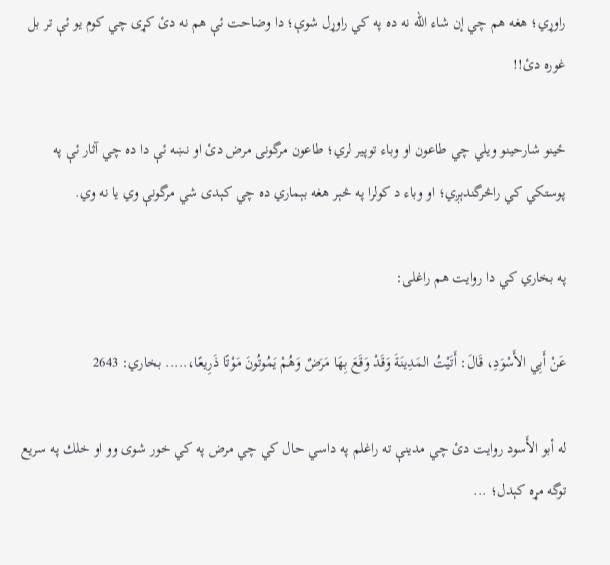راوړي؛ هغه هم چي إن شاء الله نه ده په كي راوړل شوې؛ دا وضاحت ئې هم نه دئ كړى چي كوم يو ئې تر بل غوره دئ!!

ځينو شارحينو ويلي چي طاعون او وباء توپير لري؛ طاعون مرگونى مرض دئ او نښه ئې دا ده چي آثار ئې په پوستكي كي راڅرگندېږي؛ او وباء د كولرا په څېر هغه بېماري ده چي كېدى شي مرگونې وي يا نه وي.

په بخاري كي دا روايت هم راغلى:

عَنْ أَبِي الأَسْوَدِ، قَالَ: أَتَيْتُ المَدِينَةَ وَقَدْ وَقَعَ بِهَا مَرَضٌ وَهُمْ يَمُوتُونَ مَوْتًا ذَرِيعًا،..... بخاري: 2643

له أبو الأَسود روايت دئ چي مدينې ته راغلم په داسي حال كي چي مرض په كي خور شوى وو او خلك په سريع توگه مړه كېدل؛ ...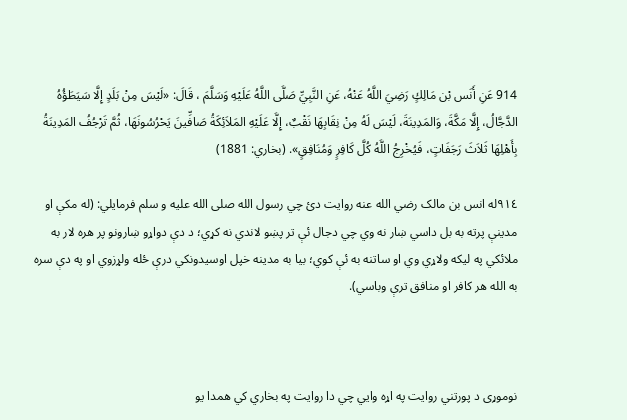914 عَنِ أَنَس بْن مَالِكٍ رَضِيَ اللَّهُ عَنْهُ، عَنِ النَّبِيِّ صَلَّى اللَّهُ عَلَيْهِ وَسَلَّمَ ، قَالَ: «لَيْسَ مِنْ بَلَدٍ إِلَّا سَيَطَؤُهُ الدَّجَّالُ، إِلَّا مَكَّةَ، وَالمَدِينَةَ، لَيْسَ لَهُ مِنْ نِقَابِهَا نَقْبٌ، إِلَّا عَلَيْهِ المَلاَئِكَةُ صَافِّينَ يَحْرُسُونَهَا، ثُمَّ تَرْجُفُ المَدِينَةُ بِأَهْلِهَا ثَلاَثَ رَجَفَاتٍ، فَيُخْرِجُ اللَّهُ كُلَّ كَافِرٍ وَمُنَافِقٍ». (بخاري: 1881)

٩١٤له انس بن مالک رضي الله عنه روايت دئ چي رسول الله صلى الله عليه و سلم فرمايلي: (له مکې او مدينې پرته به بل داسي ښار نه وي چي دجال ئې تر پښو لاندي نه كړي؛ د دې دواړو ښارونو پر هره لار به ملائکي په ليکه ولاړي وي او ساتنه به ئې کوي؛ بيا به مدينه خپل اوسيدونکي درې ځله ولړزوي او په دې سره به الله هر کافر او منافق ترې وباسي).



نوموړی د پورتني روايت په اړه وايي چي دا روايت په بخاري كي همدا يو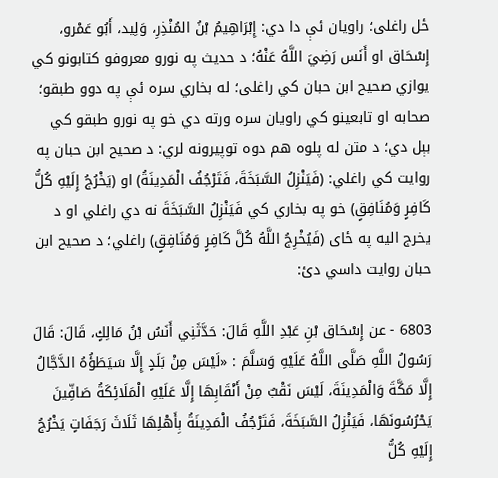ځل راغلى؛ راويان ئې دا دي: إِبْرَاهِيمُ بْنُ المُنْذِرِ، وَلِيد، أَبُو عَمْرو، إِسْحَاق او أَنَس رَضِيَ اللَّهُ عَنْهُ؛ د حديث په نورو معروفو كتابونو كي يوازي صحيح ابن حبان كي راغلى؛ له بخاري سره ئې په دوو طبقو؛ صحابه او تابعينو كي راويان سره ورته دي خو په نورو طبقو كي بېل دي؛ د متن له پلوه هم دوه توپيرونه لري: د صحيح ابن حبان په روايت كي راغلي: (فَيَنْزِلُ السَّبَخَةَ، فَتَرْجُفُ الْمَدِينَةُ) او (يَخْرُجُ إِلَيْهِ كُلُّ كَافِرٍ وَمُنَافِقٍ) خو په بخاري كي فَيَنْزِلُ السَّبَخَةَ نه دي راغلي او د يخرج اليه په ځاى (فَيُخْرِجُ اللَّهُ كُلَّ كَافِرٍ وَمُنَافِقٍ) راغلي؛ د صحيح ابن حبان روايت داسي دئ:

6803 - عن إِسْحَاق بْنِ عَبْدِ اللَّهِ قَالَ: حَدَّثَنِي أَنَسُ بْنُ مَالِكٍ، قَالَ: قَالَ رَسُولُ اللَّهِ صَلَّى اللَّهُ عَلَيْهِ وَسَلَّمَ : «لَيْسَ مِنْ بَلَدٍ إِلَّا سَيَطَؤُهُ الدَّجَّالُ إِلَّا مَكَّةَ وَالْمَدِينَةَ، لَيْسَ نَقْبٌ مِنْ أَنْقَابِهَا إِلَّا عَلَيْهِ الْمَلَائِكَةُ صَافِّينَ يَحْرُسُونَهَا، فَيَنْزِلُ السَّبَخَةَ، فَتَرْجُفُ الْمَدِينَةُ بِأَهْلِهَا ثَلَاثَ رَجَفَاتٍ يَخْرُجُ إِلَيْهِ كُلُّ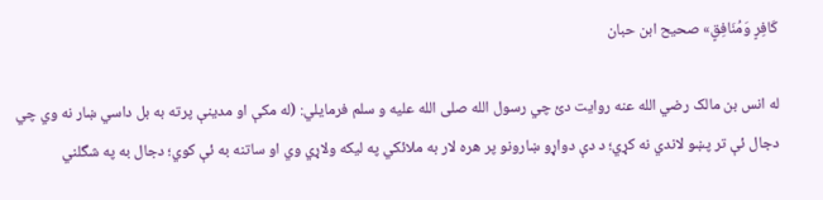كَافِرٍ وَمُنَافِقٍ» صحيح ابن حبان

له انس بن مالک رضي الله عنه روايت دئ چي رسول الله صلى الله عليه و سلم فرمايلي: (له مکې او مدينې پرته به بل داسي ښار نه وي چي دجال ئې تر پښو لاندي نه كړي؛ د دې دواړو ښارونو پر هره لار به ملائکي په ليکه ولاړي وي او ساتنه به ئې کوي؛ دجال به په شگلني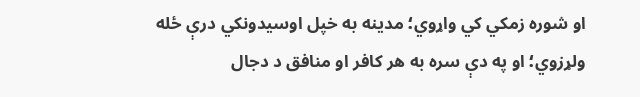او شوره زمكي كي واړوي؛ مدينه به خپل اوسيدونکي درې ځله ولړزوي؛ او په دې سره به هر کافر او منافق د دجال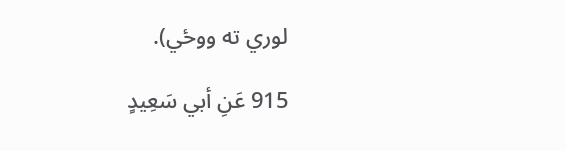لوري ته ووځي).

915 عَنِ أبي سَعِيدٍ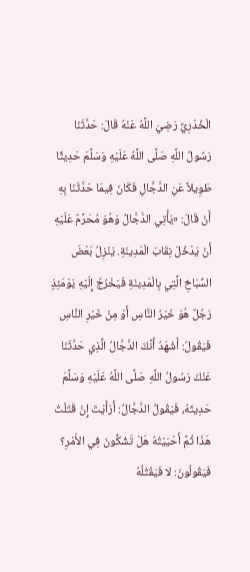الْخُدْرِيَّ رَضِيَ اللَّهُ عَنْهُ قَالَ: حَدَّثَنَا رَسُولُ اللَّهِ صَلَّى اللَّهُ عَلَيْهِ وَسَلَّمَ حَدِيثًا طَوِيلاً عَنِ الدَّجَّالِ فَكَانَ فِيمَا حَدَّثَنَا بِهِ أَنْ قَالَ: «يَأْتِي الدَّجَّالُ وَهُوَ مُحَرَّمٌ عَلَيْهِ أَنْ يَدْخُلَ نِقَابَ الْمَدِينَةِ. يَنْزِلُ بَعْضَ السِّبَاخِ الَّتِي بِالْمَدِينَةِ فَيَخْرُجُ إِلَيْهِ يَوْمَئِذٍ رَجُلٌ هُوَ خَيْرُ النَّاسِ أَوْ مِنْ خَيْرِ النَّاسِ فَيَقُولُ: أَشْهَدُ أَنَّكَ الدَّجَّالُ الَّذِي حَدَّثَنَا عَنْكَ رَسُولُ اللَّهِ صَلَّى اللَّهُ عَلَيْهِ وَسَلَّمَ حَدِيثَهُ، فَيَقُولُ الدَّجَّالُ: أَرَأَيْتَ إِنْ قَتَلْتُ هَذَا ثُمَّ أَحْيَيْتُهُ هَلْ تَشُكُّونَ فِي الأَمْرِ؟ فَيَقُولُونَ: لا فَيَقْتُلُهُ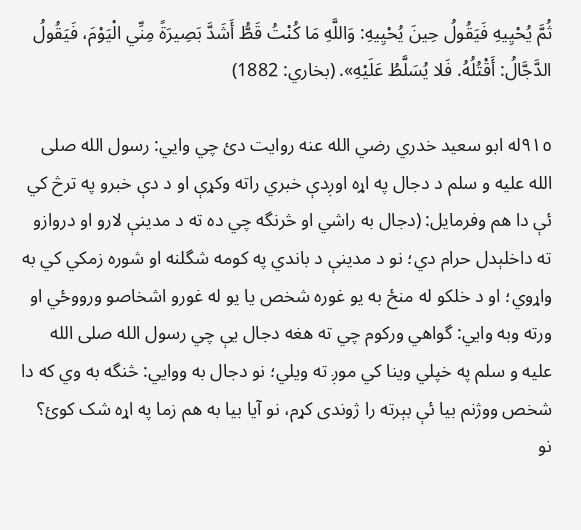ثُمَّ يُحْيِيهِ فَيَقُولُ حِينَ يُحْيِيهِ: وَاللَّهِ مَا كُنْتُ قَطُّ أَشَدَّ بَصِيرَةً مِنِّي الْيَوْمَ، فَيَقُولُ الدَّجَّالُ: أَقْتُلُهُ. فَلا يُسَلَّطُ عَلَيْهِ». (بخاري: 1882)

٩١٥له ابو سعيد خدري رضي الله عنه روايت دئ چي وايي: رسول الله صلى الله عليه و سلم د دجال په اړه اوږدې خبري راته وکړې او د دې خبرو په ترڅ کي ئې دا هم وفرمايل: (دجال به راشي او څرنگه چي ده ته د مدينې لارو او دروازو ته داخلېدل حرام دي؛ نو د مدينې د باندي په کومه شگلنه او شوره زمكي کي به واړوي؛ او د خلكو له منځ به يو غوره شخص يا يو له غورو اشخاصو ورووځي او ورته وبه وايي: گواهي وركوم چي ته هغه دجال يې چي رسول الله صلى الله عليه و سلم په خپلي وينا كي موږ ته ويلي؛ نو دجال به ووايي: څنگه به وي که دا شخص ووژنم بيا ئې بېرته را ژوندى کړم، نو آيا بيا به هم زما په اړه شک کوئ؟ نو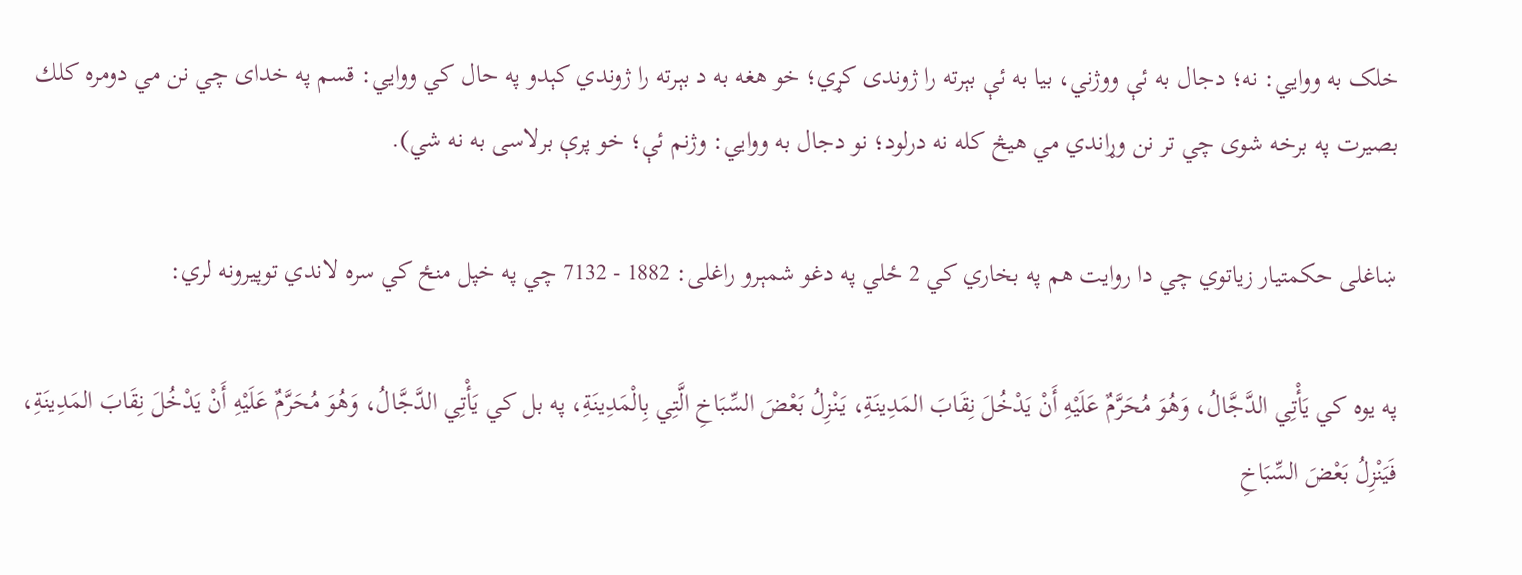خلک به ووايي: نه؛ دجال به ئې ووژني، بيا به ئې بېرته را ژوندی کړي؛ خو هغه به د بېرته را ژوندي کېدو په حال کي ووايي: قسم په خداى چي نن مي دومره كلك بصيرت په برخه شوى چي تر نن وړاندي مي هيڅ كله نه درلود؛ نو دجال به ووايي: وژنم ئې؛ خو پرې برلاسى به نه شي).

ښاغلی حکمتيار زياتوي چي دا روايت هم په بخاري كي 2 ځلي په دغو شمېرو راغلى: 1882 - 7132 چي په خپل منځ کي سره لاندي توپيرونه لري:

په يوه كي يَأْتِي الدَّجَّالُ، وَهُوَ مُحَرَّمٌ عَلَيْهِ أَنْ يَدْخُلَ نِقَابَ المَدِينَةِ، يَنْزِلُ بَعْضَ السِّبَاخِ الَّتِي بِالْمَدِينَةِ، په بل كي يَأْتِي الدَّجَّالُ، وَهُوَ مُحَرَّمٌ عَلَيْهِ أَنْ يَدْخُلَ نِقَابَ المَدِينَةِ، فَيَنْزِلُ بَعْضَ السِّبَاخِ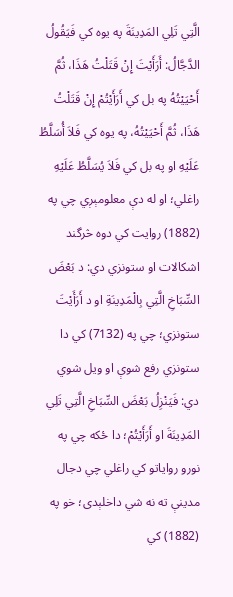الَّتِي تَلِي المَدِينَةَ په يوه كي فَيَقُولُ الدَّجَّالُ: أَرَأَيْتَ إِنْ قَتَلْتُ هَذَا، ثُمَّ أَحْيَيْتُهُ په بل كي أَرَأَيْتُمْ إِنْ قَتَلْتُ هَذَا، ثُمَّ أَحْيَيْتُهُ، په يوه كي فَلاَ أُسَلَّطُ عَلَيْهِ او په بل كي فَلاَ يُسَلَّطُ عَلَيْهِ راغلي؛ او له دې معلومېږي چي په (1882) روايت كي دوه څرگند اشكالات او ستونزي دي: د بَعْضَ السِّبَاخِ الَّتِي بِالْمَدِينَةِ او د أَرَأَيْتَ ستونزي؛ چي په (7132) كي دا ستونزي رفع شوې او ويل شوي دي: فَيَنْزِلُ بَعْضَ السِّبَاخِ الَّتِي تَلِي المَدِينَةَ او أَرَأَيْتُمْ؛ دا ځكه چي په نورو رواياتو كي راغلي چي دجال مدينې ته نه شي داخلېدى؛ خو په (1882) كي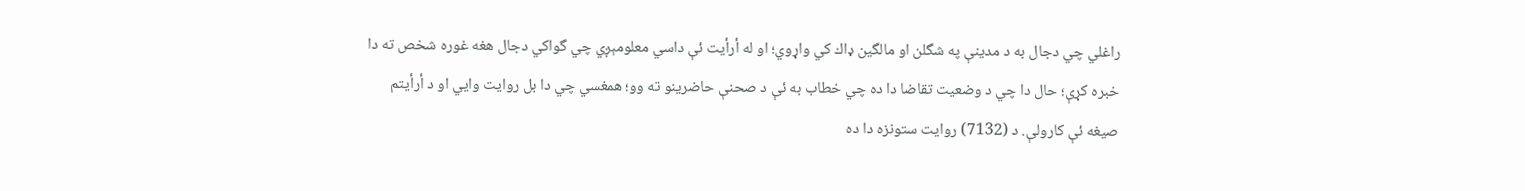راغلي چي دجال به د مدينې په شگلن او مالگين ډاك كي واړوي؛ او له أرأيت ئې داسي معلومېږي چي گواكي دجال هغه غوره شخص ته دا خبره كړې؛ حال دا چي د وضعيت تقاضا دا ده چي خطاب به ئې د صحنې حاضرينو ته وو؛ همغسي چي دا بل روايت وايي او د أرأيتم صيغه ئې كارولې. د (7132) روايت ستونزه دا ده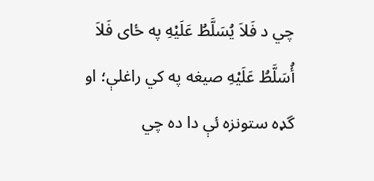چي د فَلاَ يُسَلَّطُ عَلَيْهِ په ځاى فَلاَ أُسَلَّطُ عَلَيْهِ صيغه په كي راغلې؛ او گډه ستونزه ئې دا ده چي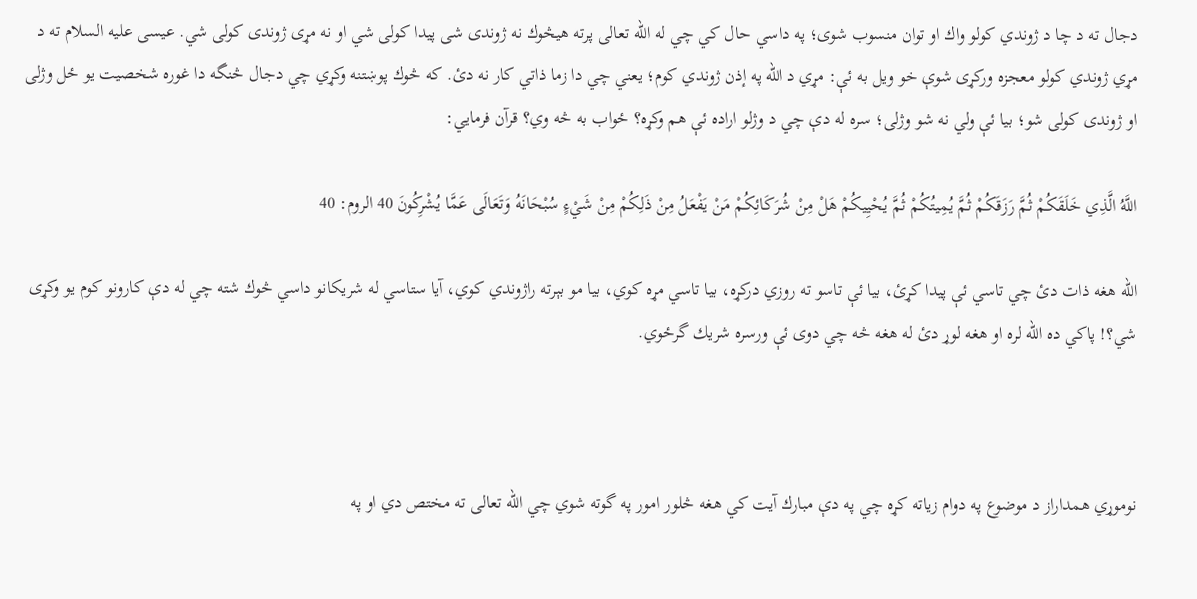دجال ته د چا د ژوندي كولو واك او توان منسوب شوى؛ په داسي حال كي چي له الله تعالى پرته هيڅوك نه ژوندى شى پيدا كولى شي او نه مړى ژوندى كولى شي. عيسى عليه السلام ته د مړي ژوندي كولو معجزه وركړى شوې خو ويل به ئې: مړي د الله په إذن ژوندي كوم؛ يعني چي دا زما ذاتي كار نه دئ. كه څوك پوښتنه وكړي چي دجال څنگه دا غوره شخصيت يو ځل وژلى او ژوندى كولى شو؛ بيا ئې ولي نه شو وژلى؛ سره له دې چي د وژلو اراده ئې هم وكړه؟ ځواب به څه وي؟ قرآن فرمايي:

اللَّهُ الَّذِي خَلَقَكُمْ ثُمَّ رَزَقَكُمْ ثُمَّ يُمِيتُكُمْ ثُمَّ يُحْيِيكُمْ هَلْ مِنْ شُرَكَائِكُمْ مَنْ يَفْعَلُ مِنْ ذَلِكُمْ مِنْ شَيْءٍ سُبْحَانَهُ وَتَعَالَى عَمَّا يُشْرِكُونَ 40 الروم: 40

الله هغه ذات دئ چي تاسي ئې پيدا كړئ، بيا ئې تاسو ته روزي دركړه، بيا تاسي مړه كوي، بيا مو بېرته راژوندي كوي، آيا ستاسي له شريكانو داسي څوك شته چي له دې كارونو كوم يو وكړى شي؟! پاكي ده الله لره او هغه لوړ دئ له هغه څه چي دوى ئې ورسره شريك گرځوي.



نوموړي همداراز د موضوع په دوام زياته کړه چي په دې مبارك آيت كي هغه څلور امور په گوته شوي چي الله تعالى ته مختص دي او په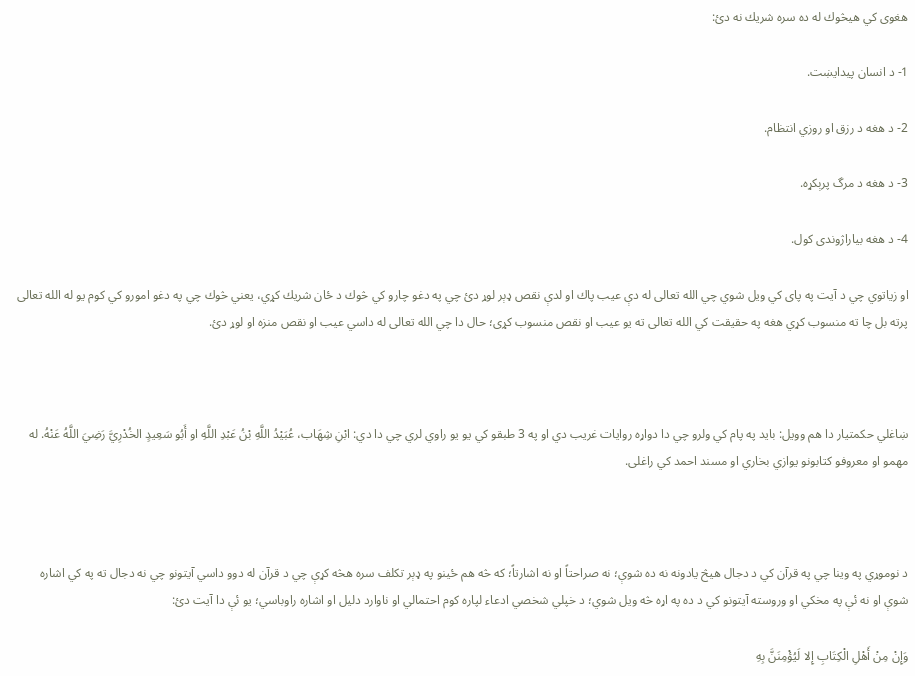هغوى كي هيڅوك له ده سره شريك نه دئ:

1- د انسان پيدايښت.

2- د هغه د رزق او روزي انتظام.

3- د هغه د مرگ پرېكړه.

4- د هغه بياراژوندى كول.

او زياتوي چي د آيت په پاى كي ويل شوي چي الله تعالى له دې عيب پاك او لدې نقص ډېر لوړ دئ چي په دغو چارو كي څوك د ځان شريك كړي، يعني څوك چي په دغو امورو كي كوم يو له الله تعالى پرته بل چا ته منسوب كړي هغه په حقيقت كي الله تعالى ته يو عيب او نقص منسوب كړى؛ حال دا چي الله تعالى له داسي عيب او نقص منزه او لوړ دئ.



ښاغلي حکمتيار دا هم وويل: بايد په پام كي ولرو چي دا دواړه روايات غريب دي او په 3 طبقو كي يو يو راوي لري چي دا دي: ابْنِ شِهَاب، عُبَيْدُ اللَّهِ بْنُ عَبْدِ اللَّهِ او أَبُو سَعِيدٍ الخُدْرِيَّ رَضِيَ اللَّهُ عَنْهُ. له مهمو او معروفو كتابونو يوازي بخاري او مسند احمد كي راغلى.



د نوموړي په وينا چي په قرآن كي د دجال هيڅ يادونه نه ده شوې؛ نه صراحتاً او نه اشارتاً؛ كه څه هم ځينو په ډېر تكلف سره هڅه كړې چي د قرآن له دوو داسي آيتونو چي نه دجال ته په كي اشاره شوې او نه ئې په مخكي او وروسته آيتونو كي د ده په اړه څه ويل شوي؛ د خپلي شخصي ادعاء لپاره كوم احتمالي او ناوارد دليل او اشاره راوباسي؛ يو ئې دا آيت دئ:

وَإِنْ مِنْ أَهْلِ الْكِتَابِ إِلا لَيُؤْمِنَنَّ بِهِ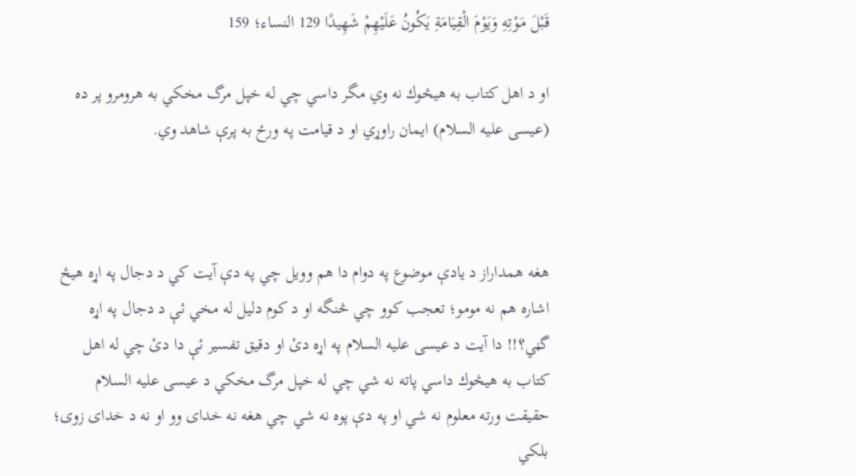قَبْلَ مَوْتِهِ وَيَوْمَ الْقِيَامَةِ يَكُونُ عَلَيْهِمْ شَهِيدًا 129 النساء؛ 159

او د اهل كتاب به هيڅوك نه وي مگر داسي چي له خپل مرگ مخكي به هرومرو پر ده (عيسى عليه السلام) ايمان راوړي او د قيامت په ورځ به پرې شاهد وي.



هغه همداراز د يادې موضوع په دوام دا هم وويل چي په دې آيت كي د دجال په اړه هيڅ اشاره هم نه مومو؛ تعجب كوو چي څنگه او د كوم دليل له مخي ئې د دجال په اړه گڼي؟!! دا آيت د عيسى عليه السلام په اړه دئ او دقيق تفسير ئې دا دئ چي له اهل كتاب به هيڅوك داسي پاته نه شي چي له خپل مرگ مخكي د عيسى عليه السلام حقيقت ورته معلوم نه شي او په دې پوه نه شي چي هغه نه خداى وو او نه د خداى زوى؛ بلكي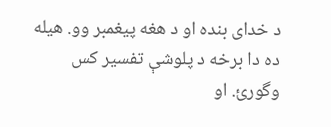د خداى بنده او د هغه پيغمبر وو. هيله ده دا برخه د پلوشې تفسير كس وگورئ. او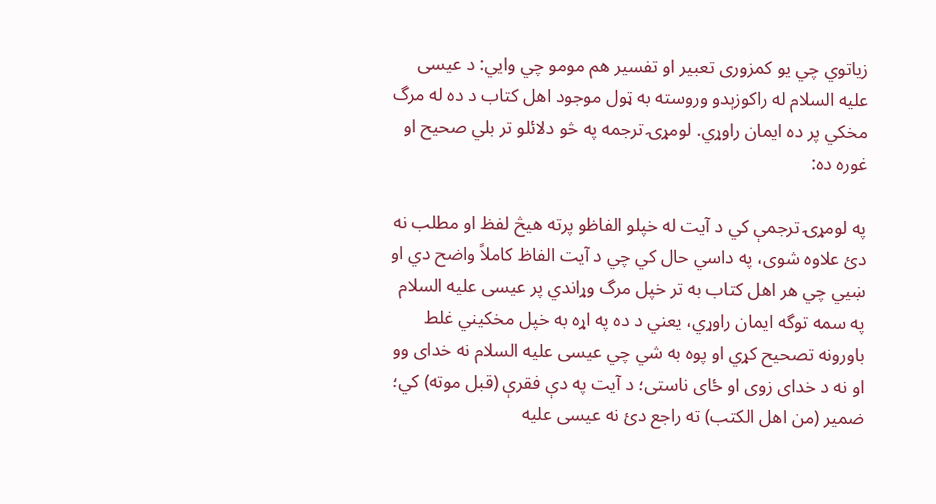زياتوي چي يو كمزورى تعبير او تفسير هم مومو چي وايي: د عيسى عليه السلام له راكوزېدو وروسته به ټول موجود اهل كتاب د ده له مرگ مخكي پر ده ايمان راوړي. لومړۍ ترجمه په څو دلائلو تر بلي صحيح او غوره ده:

په لومړۍ ترجمې كي د آيت له خپلو الفاظو پرته هيڅ لفظ او مطلب نه دئ علاوه شوى، په داسي حال كي چي د آيت الفاظ كاملاً واضح دي او ښيي چي هر اهل كتاب به تر خپل مرگ وړاندي پر عيسى عليه السلام په سمه توگه ايمان راوړي، يعني د ده په اړه به خپل مخكيني غلط باورونه تصحيح كړي او پوه به شي چي عيسى عليه السلام نه خداى وو او نه د خداى زوى او ځاى ناستى؛ د آيت په دې فقرې (قبل موته) كي؛ ضمير (من اهل الكتب) ته راجع دئ نه عيسى عليه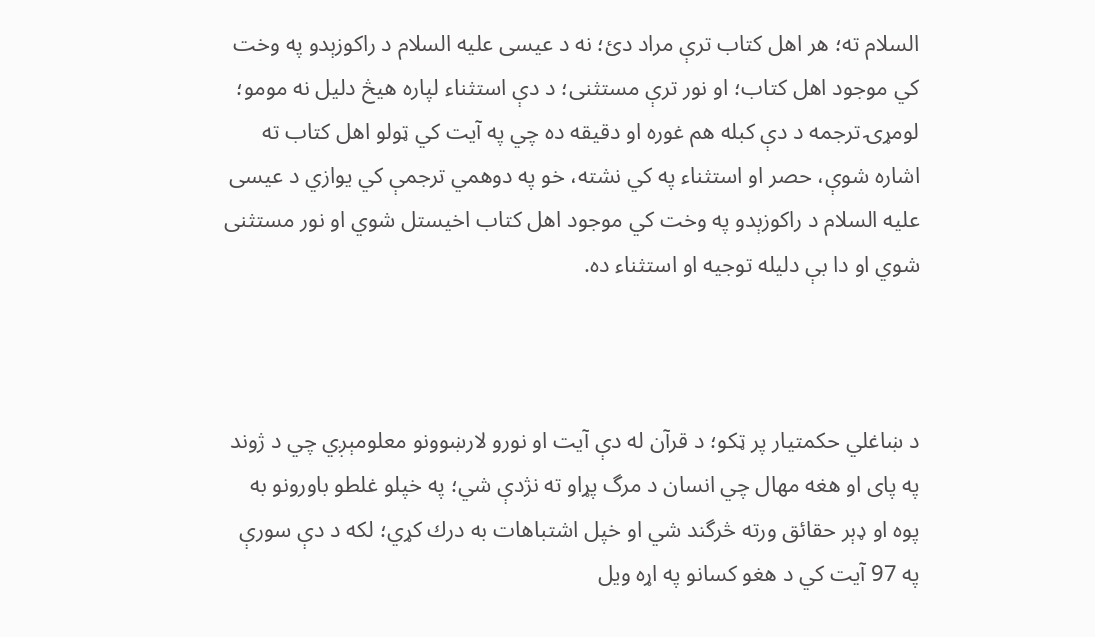السلام ته؛ هر اهل كتاب ترې مراد دئ؛ نه د عيسى عليه السلام د راكوزېدو په وخت كي موجود اهل كتاب؛ او نور ترې مستثنى؛ د دې استثناء لپاره هيڅ دليل نه مومو؛ لومړۍ ترجمه د دې كبله هم غوره او دقيقه ده چي په آيت كي ټولو اهل كتاب ته اشاره شوې، حصر او استثناء په كي نشته، خو په دوهمي ترجمې كي يوازي د عيسى عليه السلام د راكوزېدو په وخت كي موجود اهل كتاب اخيستل شوي او نور مستثنى شوي او دا بې دليله توجيه او استثناء ده.



د ښاغلي حکمتيار پر ټکو؛ د قرآن له دې آيت او نورو لارښوونو معلومېږي چي د ژوند په پاى او هغه مهال چي انسان د مرگ پړاو ته نژدې شي؛ په خپلو غلطو باورونو به پوه او ډېر حقائق ورته څرگند شي او خپل اشتباهات به درك كړي؛ لكه د دې سورې په 97 آيت كي د هغو كسانو په اړه ويل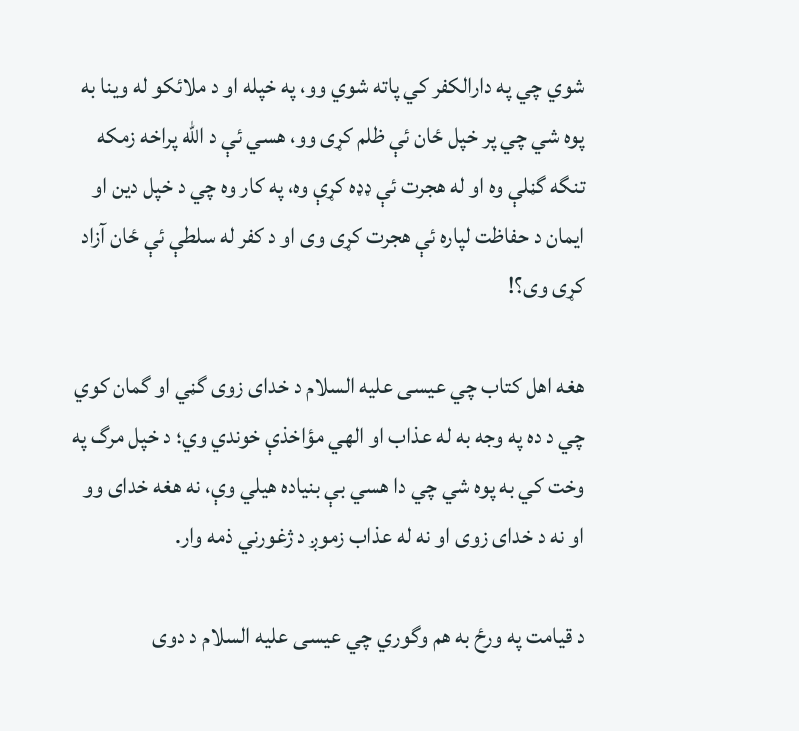شوي چي په دارالكفر كي پاته شوي وو، په خپله او د ملائكو له وينا به پوه شي چي پر خپل ځان ئې ظلم كړى وو، هسي ئې د الله پراخه زمكه تنگه گڼلې وه او له هجرت ئې ډډه كړې وه، په كار وه چي د خپل دين او ايمان د حفاظت لپاره ئې هجرت كړى وى او د كفر له سلطې ئې ځان آزاد كړى وى؟!

هغه اهل كتاب چي عيسى عليه السلام د خداى زوى گڼي او گمان كوي چي د ده په وجه به له عذاب او الهي مؤاخذې خوندي وي؛ د خپل مرگ په وخت كي به پوه شي چي دا هسي بې بنياده هيلي وې، نه هغه خداى وو او نه د خداى زوى او نه له عذاب زموږ د ژغورني ذمه وار.

د قيامت په ورځ به هم وگوري چي عيسى عليه السلام د دوى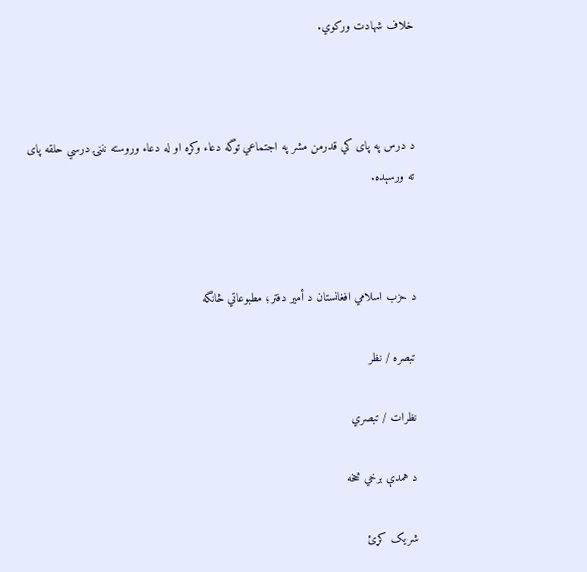خلاف شهادت وركوي.



د درس په پای کي قدرمن مشر په اجتماعي توگه دعاء وکړه او له دعاء وروسته نننۍ درسي حلقه پای ته ورسېده.



د حزب اسلامي افغانستان د أمير دفتر؛ مطبوعاتي څانگه

تبصره / نظر

نظرات / تبصري

د همدې برخي څخه

شریک کړئ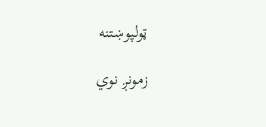ټولپوښتنه

زمونږ نوي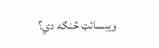ویبسائټ څنګه دي؟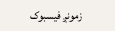زمونږ فيسبوک